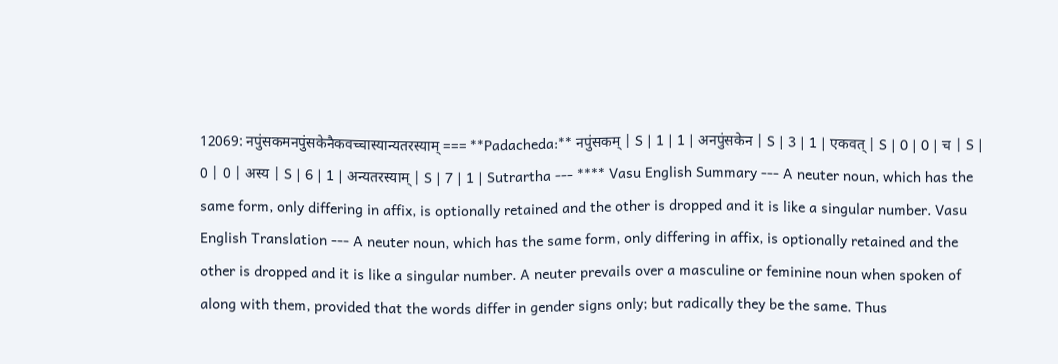12069: नपुंसकमनपुंसकेनैकवच्चास्यान्यतरस्याम् === **Padacheda:** नपुंसकम् | S | 1 | 1 | अनपुंसकेन | S | 3 | 1 | एकवत् | S | 0 | 0 | च | S | 0 | 0 | अस्य | S | 6 | 1 | अन्यतरस्याम् | S | 7 | 1 | Sutrartha --- **** Vasu English Summary --- A neuter noun, which has the same form, only differing in affix, is optionally retained and the other is dropped and it is like a singular number. Vasu English Translation --- A neuter noun, which has the same form, only differing in affix, is optionally retained and the other is dropped and it is like a singular number. A neuter prevails over a masculine or feminine noun when spoken of along with them, provided that the words differ in gender signs only; but radically they be the same. Thus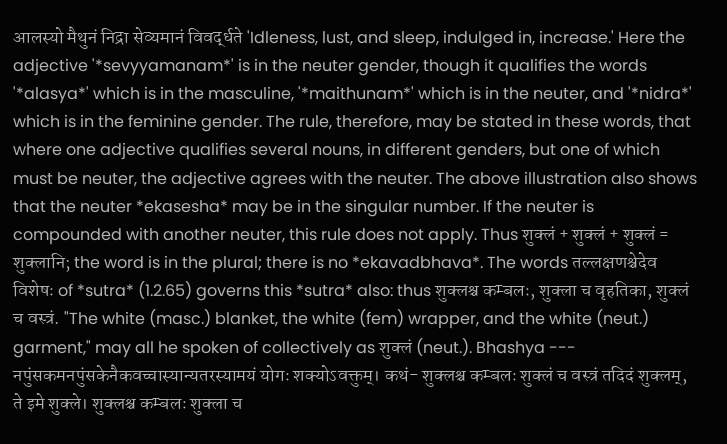आलस्यो मैथुनं निद्रा सेव्यमानं विवर्द्धते 'Idleness, lust, and sleep, indulged in, increase.' Here the adjective '*sevyyamanam*' is in the neuter gender, though it qualifies the words '*alasya*' which is in the masculine, '*maithunam*' which is in the neuter, and '*nidra*' which is in the feminine gender. The rule, therefore, may be stated in these words, that where one adjective qualifies several nouns, in different genders, but one of which must be neuter, the adjective agrees with the neuter. The above illustration also shows that the neuter *ekasesha* may be in the singular number. If the neuter is compounded with another neuter, this rule does not apply. Thus शुक्लं + शुक्लं + शुक्लं = शुक्लानि; the word is in the plural; there is no *ekavadbhava*. The words तल्लक्षणश्चेदेव विशेषः of *sutra* (1.2.65) governs this *sutra* also: thus शुक्लश्च कम्बलः, शुक्ला च वृहतिका, शुक्लं च वस्त्रं. "The white (masc.) blanket, the white (fem) wrapper, and the white (neut.) garment," may all he spoken of collectively as शुक्लं (neut.). Bhashya --- नपुंसकमनपुंसकेनैकवच्चास्यान्यतरस्यामयं योगः शक्योऽवक्तुम्। कथं- शुक्लश्च कम्बलः शुक्लं च वस्त्रं तदिदं शुक्लम्, ते इमे शुक्ले। शुक्लश्च कम्बलः शुक्ला च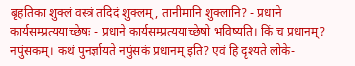बृहतिका शुक्लं वस्त्रं तदिदं शुक्लम्, तानीमानि शुक्लानि? - प्रधाने कार्यसम्प्रत्ययाच्छेषः - प्रधाने कार्यसम्प्रत्ययाच्छेषो भविष्यति। किं च प्रधानम्? नपुंसकम्। कथं पुनर्ज्ञायते नपुंसकं प्रधानम् इति? एवं हि दृश्यते लोके-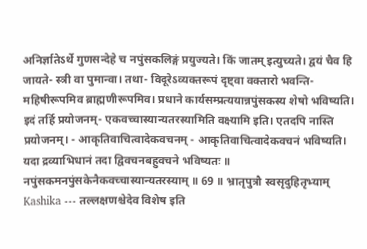अनिर्ज्ञातेऽर्थे गुणसन्देहे च नपुंसकलिङ्गं प्रयुज्यते। किं जातम् इत्युच्यते। द्वयं चैव हि जायते- स्त्री वा पुमान्वा। तथा- विदूरेऽव्यक्तरूपं दृष्ट्वा वक्तारो भवन्ति- महिषीरूपमिव ब्राह्मणीरूपमिव। प्रधाने कार्यसम्प्रत्ययान्नपुंसकस्य शेषो भविष्यति। इदं तर्हि प्रयोजनम्- एकवच्चास्यान्यतरस्यामिति वक्ष्यामि इति। एतदपि नास्ति प्रयोजनम्। - आकृतिवाचित्वादेकवचनम् - आकृतिवाचित्वादेकवचनं भविष्यति। यदा द्रव्याभिधानं तदा द्विवचनबहुवचने भविष्यतः ॥ नपुंसकमनपुंसकेनैकवच्चास्यान्यतरस्याम् ॥ 69 ॥ भ्रातृपुत्रौ स्वसृदुहितृभ्याम् Kashika --- तल्लक्षणश्चेदेव विशेष इति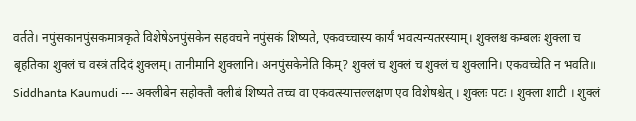वर्तते। नपुंसकानपुंसकमात्रकृते विशेषेऽनपुंसकेन सहवचने नपुंसकं शिष्यते, एकवच्चास्य कार्यं भवत्यन्यतरस्याम्। शुक्लश्च कम्बलः शुक्ला च बृहतिका शुक्लं च वस्त्रं तदिदं शुक्लम्। तानीमानि शुक्लानि। अनपुंसकेनेति किम्? शुक्लं च शुक्लं च शुक्लं च शुक्लानि। एकवच्चेति न भवति॥ Siddhanta Kaumudi --- अक्लीबेन सहोक्तौ क्लीबं शिष्यते तच्च वा एकवत्स्यात्तल्लक्षण एव विशेषश्चेत् । शुक्लः पटः । शुक्ला शाटी । शुक्लं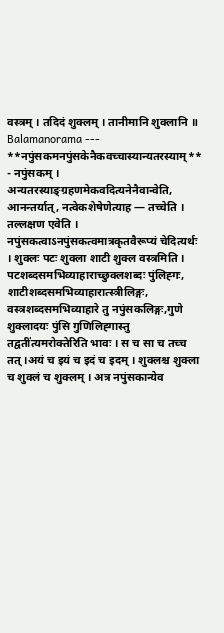वस्त्रम् । तदिदं शुक्लम् । तानीमानि शुक्लानि ॥ Balamanorama --- **नपुंसकमनपुंसकेनैकवच्चास्यान्यतरस्याम्** - नपुंसकम् । अन्यतरस्याङ्ग्रहणमेकवदित्यनेनैवान्वेति, आनन्तर्यात्, नत्वेकशेषेणेत्याह — तच्चेति । तल्लक्षण एवेति । नपुंसकत्वाऽनपुंसकत्वमात्रकृतवैरूप्यं चेदित्यर्थः । शुक्लः पटः शुक्ला शाटी शुक्ल वस्त्रमिति । पटशब्दसमभिव्याहाराच्छुक्लशब्दः पुंलिह्गः, शाटीशब्दसमभिव्याहारात्स्त्रीलिङ्गः, वस्त्रशब्दसमभिव्याहारे तु नपुंसकलिङ्गः,गुणे शुक्लादयः पुंसि गुणिलिह्गास्तु तद्वती॑त्यमरोक्तेरिति भावः । स च सा च तच्च तत् ।अयं च इयं च इदं च इदम् । शुक्लश्च शुक्ला च शुक्लं च शुक्लम् । अत्र नपुंसकान्येव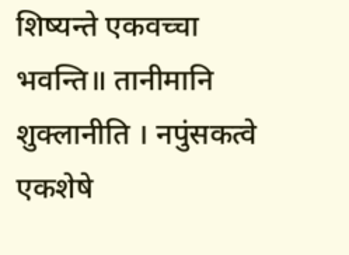शिष्यन्ते एकवच्चा भवन्ति॥ तानीमानि शुक्लानीति । नपुंसकत्वे एकशेषे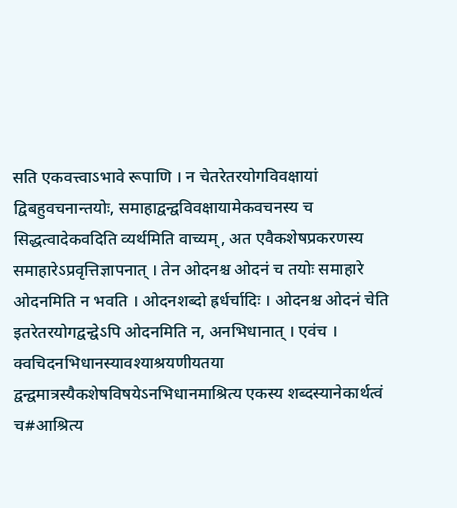सति एकवत्त्वाऽभावे रूपाणि । न चेतरेतरयोगविवक्षायां द्विबहुवचनान्तयोः, समाहाद्वन्द्वविवक्षायामेकवचनस्य च सिद्धत्वादेकवदिति व्यर्थमिति वाच्यम्, अत एवैकशेषप्रकरणस्य समाहारेऽप्रवृत्तिज्ञापनात् । तेन ओदनश्च ओदनं च तयोः समाहारे ओदनमिति न भवति । ओदनशब्दो ह्रर्धर्चादिः । ओदनश्च ओदनं चेति इतरेतरयोगद्वन्द्वेऽपि ओदनमिति न, अनभिधानात् । एवंच । क्वचिदनभिधानस्यावश्याश्रयणीयतया द्वन्द्वमात्रस्यैकशेषविषयेऽनभिधानमाश्रित्य एकस्य शब्दस्यानेकार्थत्वं च#आश्रित्य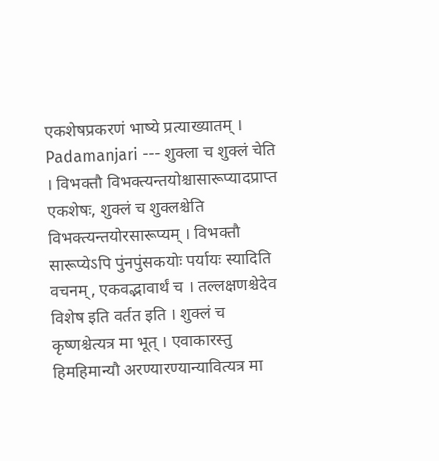एकशेषप्रकरणं भाष्ये प्रत्याख्यातम् । Padamanjari --- शुक्ला च शुक्लं चेति । विभक्तौ विभक्त्यन्तयोश्चासारूप्यादप्राप्त एकशेषः, शुक्लं च शुक्लश्चेति विभक्त्यन्तयोरसारूप्यम् । विभक्तौ सारूप्येऽपि पुंनपुंसकयोः पर्यायः स्यादिति वचनम्, एकवद्भावार्थं च । तल्लक्षणश्चेदेव विशेष इति वर्तत इति । शुक्लं च कृष्णश्चेत्यत्र मा भूत् । एवाकारस्तु हिमहिमान्यौ अरण्यारण्यान्यावित्यत्र मा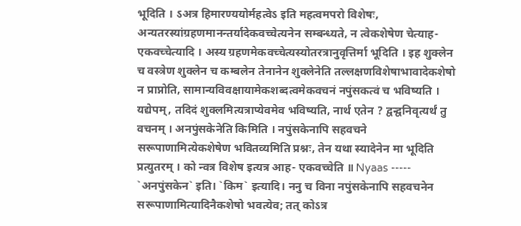भूदिति । ऽअत्र हिमारण्ययोर्महत्वेऽ इति महत्वमपरो विशेषः, अन्यतरस्यांग्रहणमानन्तर्यादेकवच्चेत्यनेन सम्बन्ध्यते, न त्वेकशेषेण चेत्याह-एकवच्चेत्यादि । अस्य ग्रहणमेकवच्चेत्यस्योतरत्रानुवृत्तिर्मा भूदिति । इह शुक्लेन च वस्त्रेण शुक्लेन च कम्बलेन तेनानेन शुक्लेनेति तल्लक्षणविशेषाभावादेकशेषो न प्राप्नोति, सामान्यविवक्षायामेकशब्दत्वमेकवचनं नपुंसकत्वं च भविष्यति । यद्येपम्, तदिदं शुक्लमित्यत्राप्येवमेव भविष्यति, नार्थ एतेन ? द्वन्द्वनिवृत्यर्थं तु वचनम् । अनपुंसकेनेति किमिति । नपुंसकेनापि सहवचने सरूपाणामित्येकशेषेण भवितव्यमिति प्रश्नः, तेन यथा स्यादेनेन मा भूदिति प्रत्युतरम् । को न्वत्र विशेष इत्यत्र आह- एकवच्चेति ॥ Nyaas ----- `अनपुंसकेन` इति। `किम` इत्यादि। ननु च विना नपुंसकेनापि सहवचनेन सरूपाणामित्यादिनैकशेषो भवत्येव; तत् कोऽत्र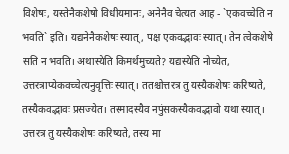विशेषः, यस्तेनैकशेषो विधीयमानः, अनेनैव चेत्यत आह - `एकवच्चेति न भवति` इति। यद्यनेनैकशेषः स्यात्, पक्ष एकवद्भावः स्यात्। तेन त्वेकशेषे सति न भवति। अथास्येति किमर्थमुच्यते? यद्यस्येति नोच्येत, उत्तरत्राप्येकवच्चेत्यनुवृत्तिः स्यात्। ततश्चोत्तरत्र तु यस्यैकशेषः करिष्यते, तस्यैकवद्भावः प्रसज्येत। तस्मादस्यैव नपुंसकस्यैकवद्भावो यथा स्यात्। उत्तरत्र तु यस्यैकशेषः करिष्यते, तस्य मा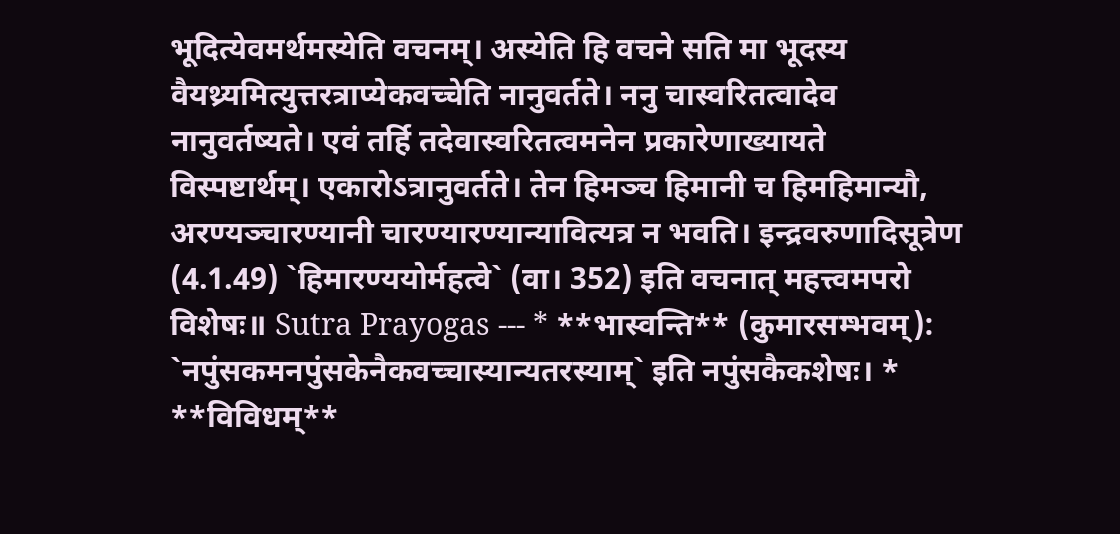भूदित्येवमर्थमस्येति वचनम्। अस्येति हि वचने सति मा भूदस्य वैयथ्र्यमित्युत्तरत्राप्येकवच्चेति नानुवर्तते। ननु चास्वरितत्वादेव नानुवर्तष्यते। एवं तर्हि तदेवास्वरितत्वमनेन प्रकारेणाख्यायते विस्पष्टार्थम्। एकारोऽत्रानुवर्तते। तेन हिमञ्च हिमानी च हिमहिमान्यौ, अरण्यञ्चारण्यानी चारण्यारण्यान्यावित्यत्र न भवति। इन्द्रवरुणादिसूत्रेण (4.1.49) `हिमारण्ययोर्महत्वे` (वा। 352) इति वचनात् महत्त्वमपरो विशेषः॥ Sutra Prayogas --- * **भास्वन्ति** (कुमारसम्भवम्): `नपुंसकमनपुंसकेनैकवच्चास्यान्यतरस्याम्` इति नपुंसकैकशेषः। * **विविधम्**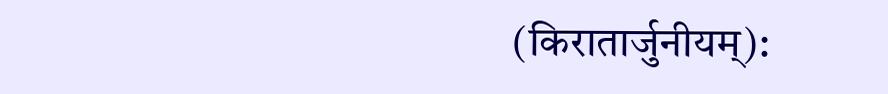(किरातार्जुनीयम्):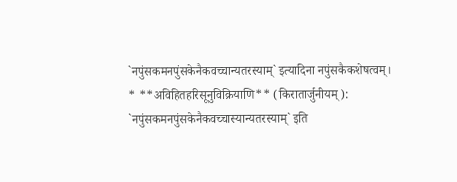`नपुंसकमनपुंसकेनैकवच्चान्यतरस्याम्` इत्यादिना नपुंसकैकशेषत्वम्। * **अविहितहरिसूनुविक्रियाणि** (किरातार्जुनीयम्): `नपुंसकमनपुंसकेनैकवच्चास्यान्यतरस्याम्` इति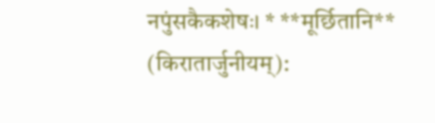नपुंसकैकशेषः। * **मूर्छितानि** (किरातार्जुनीयम्):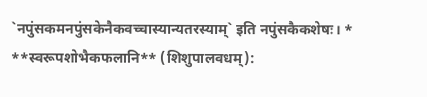`नपुंसकमनपुंसकेनैकवच्चास्यान्यतरस्याम्` इति नपुंसकैकशेषः। * **स्वरूपशोभैकफलानि** (शिशुपालवधम्):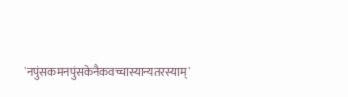`नपुंसकमनपुंसकेनैकवच्चास्यान्यतरस्याम्`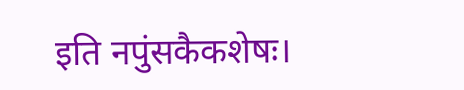इति नपुंसकैकशेषः।